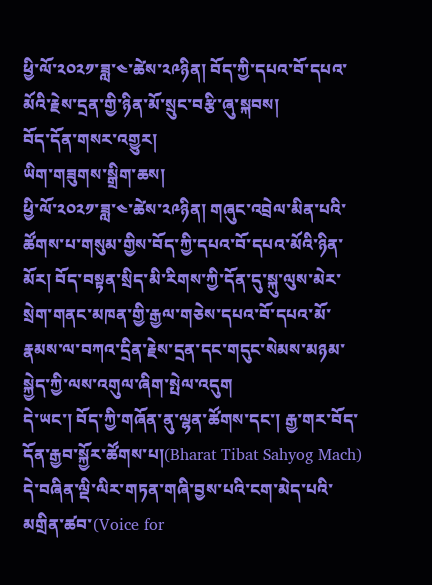ཕྱི་ལོ་༢༠༢༡་ཟླ་༤་ཚེས་༢༩ཉིན། བོད་ཀྱི་དཔའ་བོ་དཔའ་མོའི་རྗེས་དྲན་གྱི་ཉིན་མོ་སྲུང་བརྩི་ཞུ་སྐབས།
བོད་དོན་གསར་འགྱུར།
ཡིག་གཟུགས་སྒྲིག་ཆས།
ཕྱི་ལོ་༢༠༢༡་ཟླ་༤་ཚེས་༢༩ཉིན། གཞུང་འབྲེལ་མིན་པའི་ཚོགས་པ་གསུམ་གྱིས་བོད་ཀྱི་དཔའ་བོ་དཔའ་མོའི་ཉིན་མོར། བོད་བསྟན་སྲིད་མི་རིགས་ཀྱི་དོན་དུ་སྐུ་ལུས་མེར་སྲེག་གནང་མཁན་གྱི་རྒྱལ་གཅེས་དཔའ་བོ་དཔའ་མོ་རྣམས་ལ་བཀའ་དྲིན་རྗེས་དྲན་དང་གདུང་སེམས་མཉམ་སྐྱེད་ཀྱི་ལས་འགུལ་ཞིག་སྤེལ་འདུག
དེ་ཡང་། བོད་ཀྱི་གཞོན་ནུ་ལྷན་ཚོགས་དང་། རྒྱ་གར་བོད་དོན་རྒྱབ་སྐྱོར་ཚོགས་པ།(Bharat Tibat Sahyog Mach) དེ་བཞིན་ལྡི་ལིར་གཏན་གཞི་བྱས་པའི་ངག་མེད་པའི་མགྲིན་ཚབ་(Voice for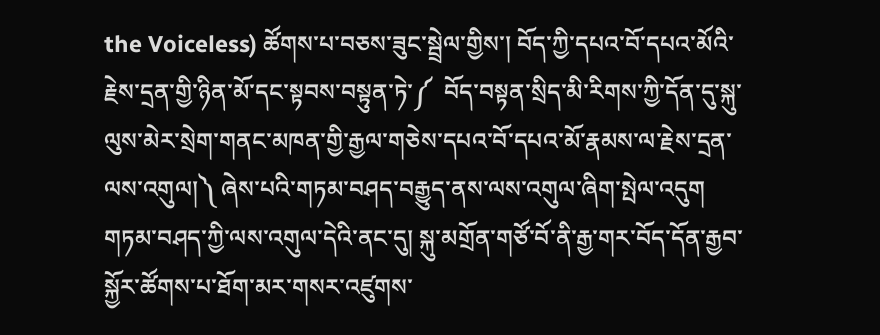the Voiceless) ཚོགས་པ་བཅས་ཟུང་སྦྲེལ་གྱིས་། བོད་ཀྱི་དཔའ་བོ་དཔའ་མོའི་རྗེས་དྲན་གྱི་ཉིན་མོ་དང་སྟབས་བསྟུན་ཏེ་༼  བོད་བསྟན་སྲིད་མི་རིགས་ཀྱི་དོན་དུ་སྐུ་ལུས་མེར་སྲེག་གནང་མཁན་གྱི་རྒྱལ་གཅེས་དཔའ་བོ་དཔའ་མོ་རྣམས་ལ་རྗེས་དྲན་ལས་འགུལ།༽ ཞེས་པའི་གཏམ་བཤད་བརྒྱུད་ནས་ལས་འགུལ་ཞིག་སྤེལ་འདུག
གཏམ་བཤད་ཀྱི་ལས་འགུལ་དེའི་ནང་དུ། སྐུ་མགྲོན་གཙོ་བོ་ནི་རྒྱ་གར་བོད་དོན་རྒྱབ་སྐྱོར་ཚོགས་པ་ཐོག་མར་གསར་འཛུགས་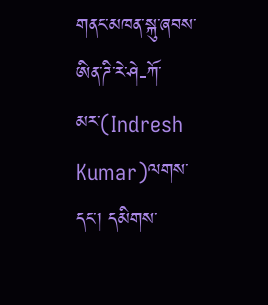གནང་མཁན་སྐུ་ཞབས་ཨིན་ཌི་རེ་ཤེ-ཀོ་མར་(Indresh Kumar)ལགས་དང་། དམིགས་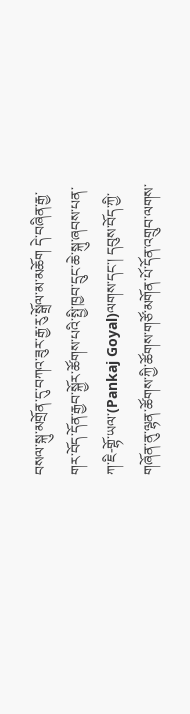བསལ་སྐུ་མགྲོན་དུ་བཀའ་ཟུར་རྒྱ་རུ་སྒྲོལ་མ་མཆོག དེ་བཞིན་རྒྱ་གར་བོད་དོན་རྒྱབ་སྐྱོར་ཚོགས་པའི་སྤྱི་ཁྱབ་དྲུང་ཆེ་སྐུ་ཞབས་པན་ཀ་ཇི-གྷོ་ཡལ་(Pankaj Goyal)ལགས་དང་། དབུས་བོད་ཀྱི་གཞོན་ནུ་ལྷན་ཚོགས་ཀྱི་ཚོགས་གཙོ་མགོན་པོ་དོན་འགྲུབ་ལགས་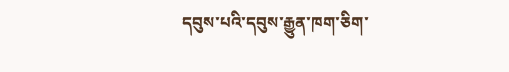དབུས་པའི་དབུས་རྒྱུན་ཁག་ཅིག་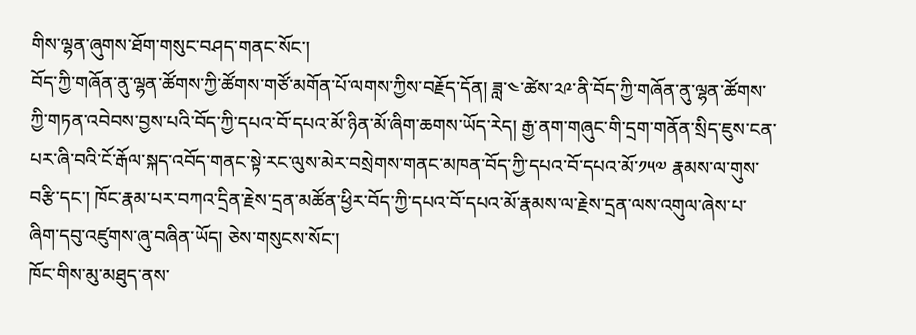གིས་ལྷན་ཞུགས་ཐོག་གསུང་བཤད་གནང་སོང་།
བོད་ཀྱི་གཞོན་ནུ་ལྷན་ཚོགས་ཀྱི་ཚོགས་གཙོ་མགོན་པོ་ལགས་ཀྱིས་བརྗོད་དོན། ཟླ་༤་ཚེས་༢༩་ནི་བོད་ཀྱི་གཞོན་ནུ་ལྷན་ཚོགས་ཀྱི་གཏན་འབེབས་བྱས་པའི་བོད་ཀྱི་དཔའ་བོ་དཔའ་མོ་ཉིན་མོ་ཞིག་ཆགས་ཡོད་རེད། རྒྱ་ནག་གཞུང་གི་དྲག་གནོན་སྲིད་ཇུས་ངན་པར་ཞི་བའི་ངོ་རྒོལ་སྐད་འབོད་གནང་སྟེ་རང་ལུས་མེར་བསྲེགས་གནང་མཁན་བོད་ཀྱི་དཔའ་བོ་དཔའ་མོ་༡༥༧ རྣམས་ལ་གུས་བརྩི་དང་། ཁོང་རྣམ་པར་བཀའ་དྲིན་རྗེས་དྲན་མཚོན་ཕྱིར་བོད་ཀྱི་དཔའ་བོ་དཔའ་མོ་རྣམས་ལ་རྗེས་དྲན་ལས་འགུལ་ཞེས་པ་ཞིག་དབུ་འཛུགས་ཞུ་བཞིན་ཡོད། ཅེས་གསུངས་སོང་།
ཁོང་གིས་མུ་མཐུད་ནས་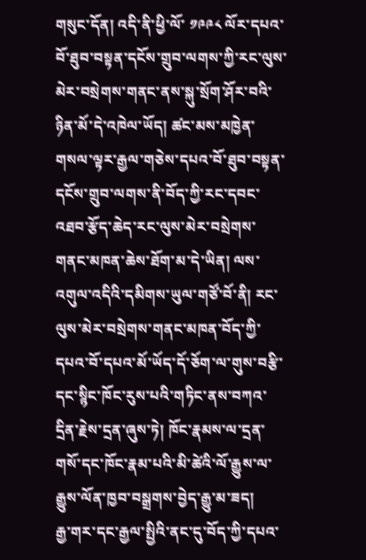གསུང་དོན། འདི་ནི་ཕྱི་ལོ་ ༡༩༩༨ ལོར་དཔའ་བོ་ཐུབ་བསྟན་དངོས་གྲུབ་ལགས་ཀྱི་རང་ལུས་མེར་བསྲེགས་གནང་ནས་སྐུ་སྲོག་ཤོར་བའི་ཉིན་མོ་དེ་འཁེལ་ཡོད། ཚང་མས་མཁྱེན་གསལ་ལྟར་རྒྱལ་གཅེས་དཔའ་བོ་ཐུབ་བསྟན་དངོས་གྲུབ་ལགས་ནི་བོད་ཀྱི་རང་དབང་འཐབ་རྩོད་ཆེད་རང་ལུས་མེར་བསྲེགས་གནང་མཁན་ཆེས་ཐོག་མ་དེ་ཡིན། ལས་འགུལ་འདིའི་དམིགས་ཡུལ་གཙོ་བོ་ནི། རང་ལུས་མེར་བསྲེགས་གནང་མཁན་བོད་ཀྱི་དཔའ་བོ་དཔའ་མོ་ཡོད་དོ་ཅོག་ལ་གུས་བརྩི་དང་སྙིང་ཁོང་རུས་པའི་གཏིང་ནས་བཀའ་དྲིན་རྗེས་དྲན་ཞུས་ཏེ། ཁོང་རྣམས་ལ་དྲན་གསོ་དང་ཁོང་རྣམ་པའི་མི་ཚེའི་ལོ་རྒྱུས་ལ་རྒྱུས་ལོན་ཁྱབ་བསྒྲགས་བྱེད་རྒྱུ་མ་ཟད།
རྒྱ་གར་དང་རྒྱལ་སྤྱིའི་ནང་དུ་བོད་ཀྱི་དཔའ་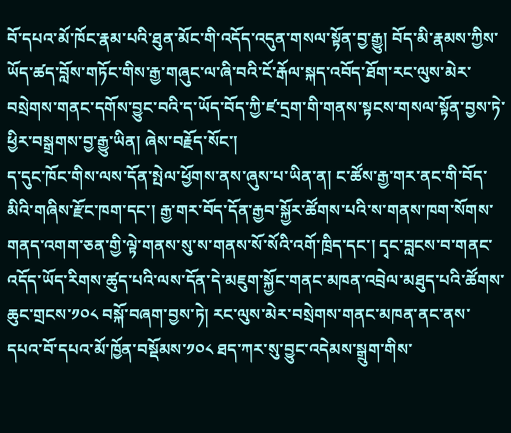བོ་དཔའ་མོ་ཁོང་རྣམ་པའི་ཐུན་མོང་གི་འདོད་འདུན་གསལ་སྟོན་བྱ་རྒྱུ། བོད་མི་རྣམས་ཀྱིས་ཡོད་ཚད་བློས་གཏོང་གིས་རྒྱ་གཞུང་ལ་ཞི་བའི་ངོ་རྒོལ་སྐད་འབོད་ཐོག་རང་ལུས་མེར་བསྲེགས་གནང་དགོས་བྱུང་བའི་ད་ཡོད་བོད་ཀྱི་ཛ་དྲག་གི་གནས་སྟངས་གསལ་སྟོན་བྱས་ཏེ་ཕྱིར་བསྒྲགས་བྱ་རྒྱུ་ཡིན། ཞེས་བརྗོད་སོང་།
ད་དུང་ཁོང་གིས་ལས་དོན་སྤེལ་ཕྱོགས་ནས་ཞུས་པ་ཡིན་ན། ང་ཚོས་རྒྱ་གར་ནང་གི་བོད་མིའི་གཞིས་རྫོང་ཁག་དང་། རྒྱ་གར་བོད་དོན་རྒྱབ་སྐྱོར་ཚོགས་པའི་ས་གནས་ཁག་སོགས་གནད་འགག་ཅན་གྱི་ལྟེ་གནས་སུ་ས་གནས་སོ་སོའི་འགོ་ཁྲིད་དང་། དྭང་བླངས་བ་གནང་འདོད་ཡོད་རིགས་ཚུད་པའི་ལས་དོན་དེ་མཇུག་སྐྱོང་གནང་མཁན་འབྲེལ་མཐུད་པའི་ཚོགས་ཆུང་གྲངས་༡༠༨ བསྐོ་བཞག་བྱས་ཏེ། རང་ལུས་མེར་བསྲེགས་གནང་མཁན་ནང་ནས་དཔའ་བོ་དཔའ་མོ་ཁྱོན་བསྡོམས་༡༠༨ ཐད་ཀར་སུ་བྱུང་འདེམས་སྒྲུག་གིས་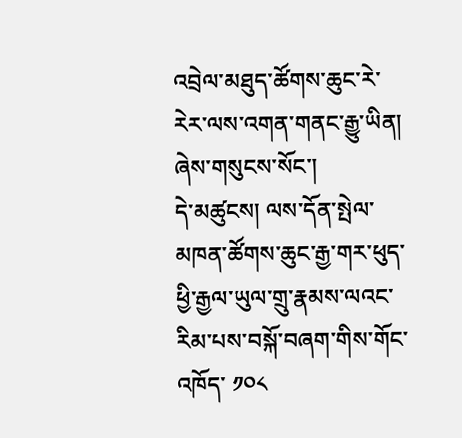འབྲེལ་མཐུད་ཚོགས་ཆུང་རེ་རེར་ལས་འགན་གནང་རྒྱུ་ཡིན། ཞེས་གསུངས་སོང་།
དེ་མཚུངས། ལས་དོན་སྤེལ་མཁན་ཚོགས་ཆུང་རྒྱ་གར་ཕུད་ཕྱི་རྒྱལ་ཡུལ་གྲུ་རྣམས་ལའང་རིམ་པས་བསྐོ་བཞག་གིས་གོང་འཁོད་ ༡༠༨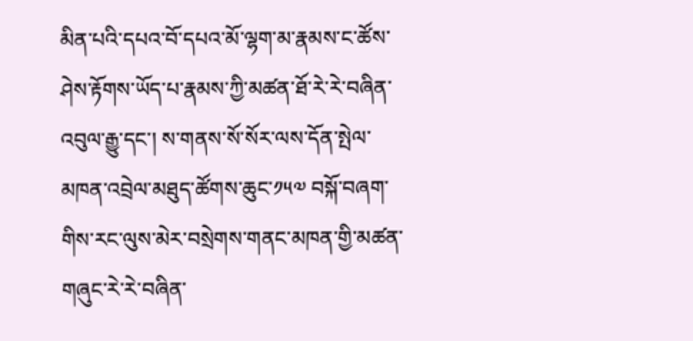མིན་པའི་དཔའ་བོ་དཔའ་མོ་ལྷག་མ་རྣམས་ང་ཚོས་ཤེས་རྟོགས་ཡོད་པ་རྣམས་ཀྱི་མཚན་ཐོ་རེ་རེ་བཞིན་འབུལ་རྒྱུ་དང་། ས་གནས་སོ་སོར་ལས་དོན་སྤེལ་མཁན་འབྲེལ་མཐུད་ཚོགས་ཆུང་༡༥༧ བསྐོ་བཞག་གིས་རང་ལུས་མེར་བསྲེགས་གནང་མཁན་གྱི་མཚན་གཞུང་རེ་རེ་བཞིན་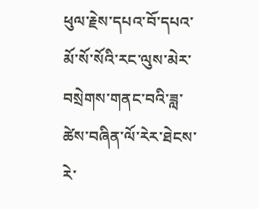ཕུལ་རྗེས་དཔའ་བོ་དཔའ་མོ་སོ་སོའི་རང་ལུས་མེར་བསྲེགས་གནང་བའི་ཟླ་ཚེས་བཞིན་ལོ་རེར་ཐེངས་རེ་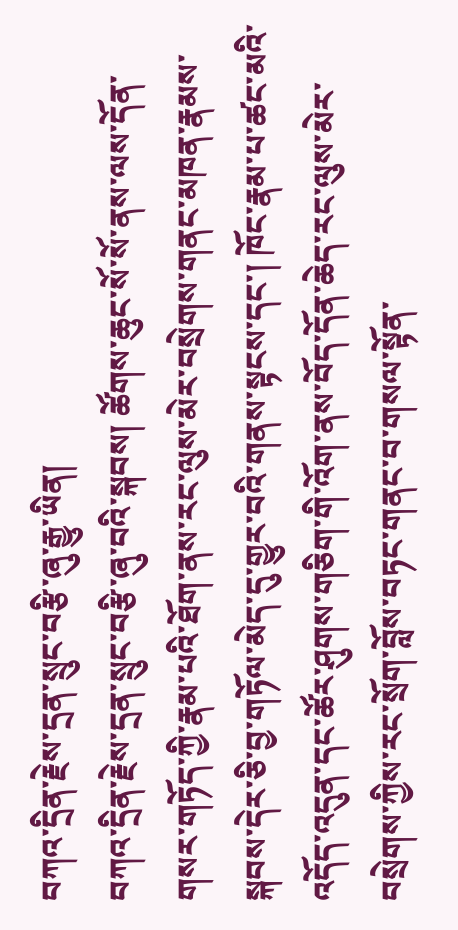བཀའ་དྲིན་རྗེས་དྲན་སྲུང་བརྩི་ཞུ་རྒྱུ་ཡིན།
བཀའ་དྲིན་རྗེས་དྲན་སྲུང་བརྩི་ཞུ་བའི་སྐབས། ཚོགས་ཆུང་སོ་སོ་ནས་ལས་དོན་གསར་གཏོད་ཀྱི་རྣམ་པའི་ཐོག་ནས་རང་ལུས་མེར་བསྲེགས་གནང་མཁན་རྣམས་སྐབས་དེར་ཅི་བྱ་གཏོལ་མེད་དུ་གྱུར་བའི་གནས་སྟངས་དང་། ཁོང་རྣམ་པ་ཚང་མའི་འདོད་འདུན་དང་ཚོར་ཤུགས་གཅིག་གི་འོག་ནས་བོད་དོན་ཆེད་རང་ལུས་མེར་བསྲེགས་ཀྱིས་རང་སྲོག་བློས་བཏང་གནང་བ་གསལ་སྟོན་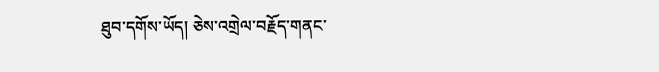ཐུབ་དགོས་ཡོད། ཅེས་འགྲེལ་བརྗོད་གནང་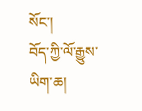སོང་།
བོད་ཀྱི་ལོ་རྒྱུས་ཡིག་ཆ།